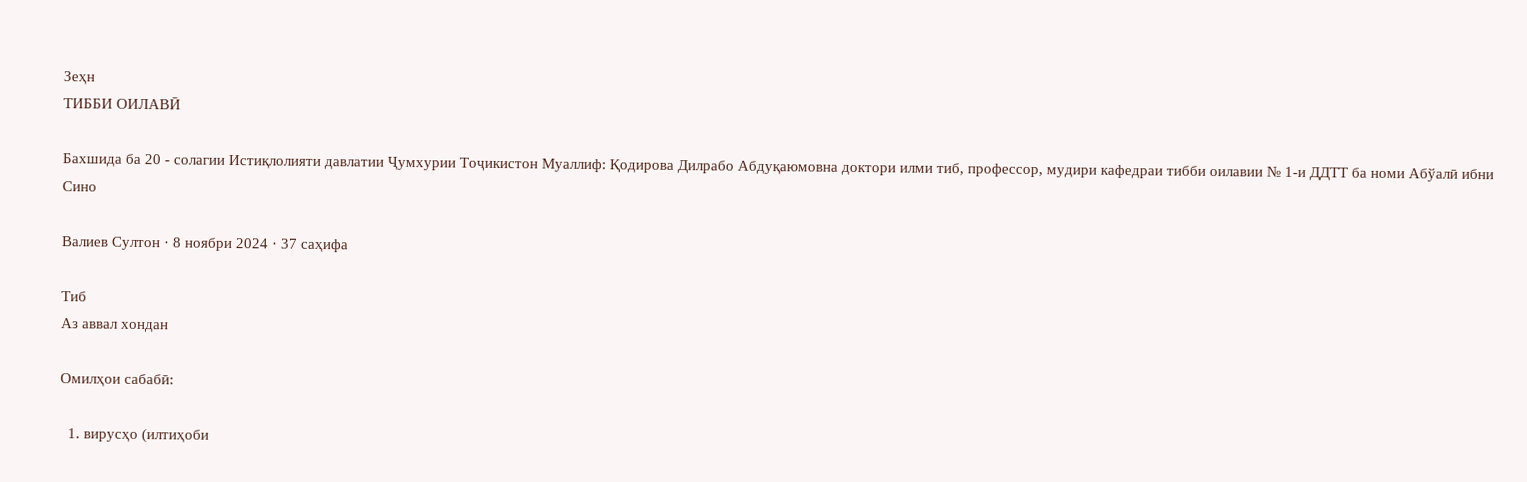Зеҳн
ТИББИ ОИЛАВӢ

Бахшида ба 20 - солагии Истиқлолияти давлатии Ҷумхурии Тоҷикистон Муаллиф: Қодирова Дилрабо Абдуқаюмовна доктори илми тиб, профессор, мудири кафедраи тибби оилавии № 1-и ДДТТ ба номи Абўалӣ ибни Сино

Валиев Султон · 8 ноябри 2024 · 37 саҳифа

Тиб
Аз аввал хондан

Омилҳои сабабӣ:

  1. вирусҳо (илтиҳоби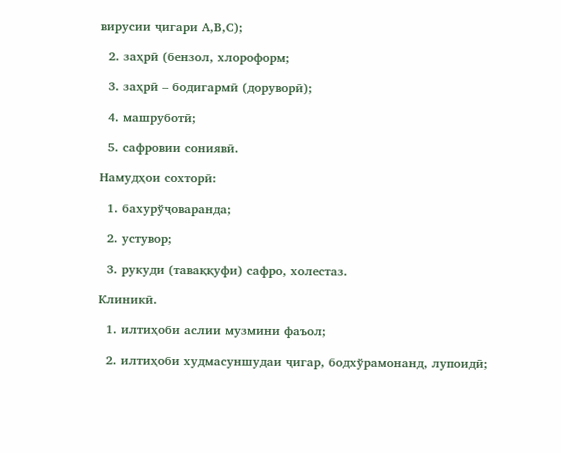вирусии ҷигари А,В,С);

  2. заҳрӣ (бензол, хлороформ;

  3. заҳрӣ – бодигармӣ (доруворӣ);

  4. машруботӣ;

  5. сафровии сониявӣ.

Намудҳои сохторӣ:

  1. бахурўҷоваранда;

  2. устувор;

  3. рукуди (таваққуфи) сафро, холестаз.

Клиникӣ.

  1. илтиҳоби аслии музмини фаъол;

  2. илтиҳоби худмасуншудаи ҷигар, бодхўрамонанд, лупоидӣ;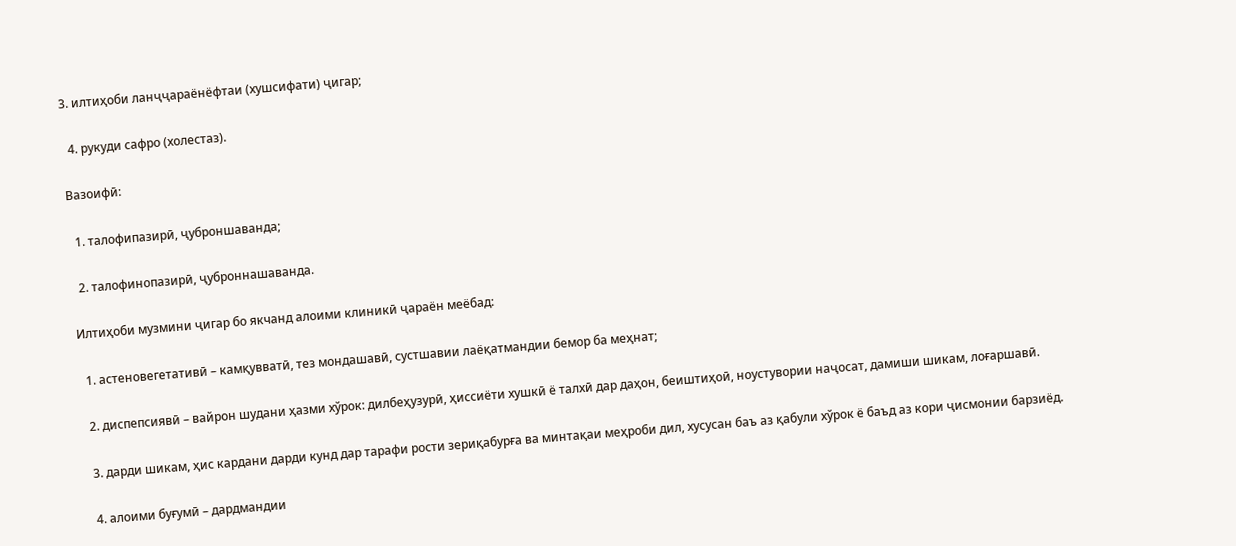3. илтиҳоби ланҷҷараёнёфтаи (хушсифати) ҷигар;

  4. рукуди сафро (холестаз).

Вазоифӣ:

  1. талофипазирӣ, ҷуброншаванда;

  2. талофинопазирӣ, ҷуброннашаванда.

Илтиҳоби музмини ҷигар бо якчанд алоими клиникӣ ҷараён меёбад:

  1. астеновегетативӣ – камқувватӣ, тез мондашавӣ, сустшавии лаёқатмандии бемор ба меҳнат;

  2. диспепсиявӣ – вайрон шудани ҳазми хўрок: дилбеҳузурӣ, ҳиссиёти хушкӣ ё талхӣ дар даҳон, беиштиҳоӣ, ноустувории наҷосат, дамиши шикам, лоғаршавӣ.

  3. дарди шикам, ҳис кардани дарди кунд дар тарафи рости зериқабурға ва минтақаи меҳроби дил, хусусан баъ аз қабули хўрок ё баъд аз кори ҷисмонии барзиёд.

  4. алоими буғумӣ – дардмандии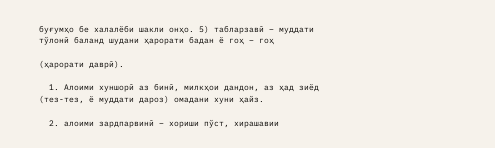буғумҳо бе халалёби шакли онҳо. 5) табларзавӣ – муддати тўлонӣ баланд шудани ҳарорати бадан ё гоҳ – гоҳ

(ҳарорати даврӣ).

  1. Алоими хуншорӣ аз бинӣ, милкҳои дандон, аз ҳад зиёд (тез-тез, ё муддати дароз) омадани хуни ҳайз.

  2. алоими зардпарвинӣ – хориши пўст, хирашавии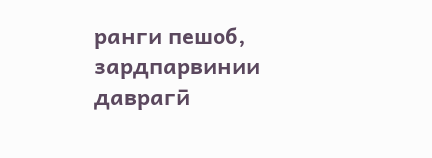ранги пешоб, зардпарвинии даврагӣ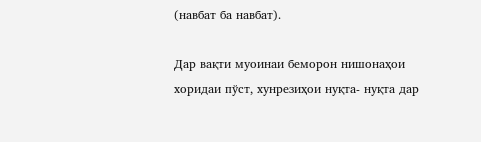(навбат ба навбат).

Дар вақти муоинаи беморон нишонаҳои хоридаи пўст, хунрезиҳои нуқта- нуқта дар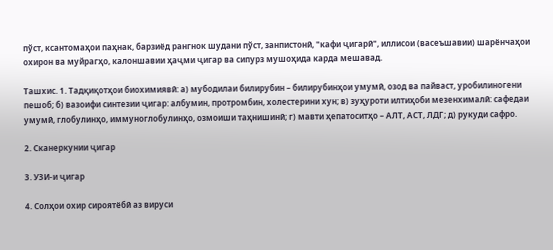пўст, ксантомаҳои паҳнак, барзиёд рангнок шудани пўст, занпистонӣ, "кафи ҷигарӣ", иллисои (васеъшавии) шарёнчаҳои охирон ва муйрагҳо, калоншавии ҳаҷми ҷигар ва сипурз мушоҳида карда мешавад.

Ташхис. 1. Тадқиқотҳои биохимиявӣ: а) мубодилаи билирубин – билирубинҳои умумӣ, озод ва пайваст, уробилиногени пешоб; б) вазоифи синтезии ҷигар: албумин, протромбин, холестерини хун; в) зуҳуроти илтиҳоби мезенхималӣ: сафедаи умумӣ, глобулинҳо, иммуноглобулинҳо, озмоиши таҳнишинӣ; г) мавти ҳепатоситҳо – АЛТ, АСТ, ЛДГ; д) рукуди сафро.

2. Сканеркунии ҷигар

3. УЗИ-и ҷигар

4. Солҳои охир сироятёбӣ аз вируси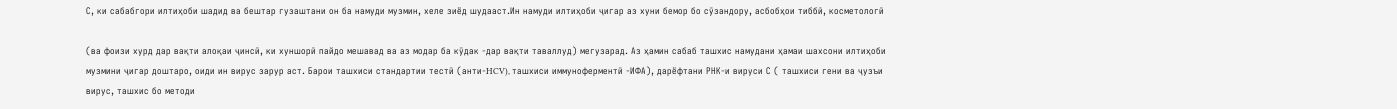С, ки сабабгори илтиҳоби шадид ва бештар гузаштани он ба намуди музмин, хеле зиёд шудааст.Ин намуди илтиҳоби ҷигар аз хуни бемор бо сӯзандору, асбобҳои тиббӣ, косметологӣ

(ва фоизи хурд дар вақти алоқаи ҷинсӣ, ки хуншорӣ пайдо мешавад ва аз модар ба кӯдак -дар вақти таваллуд) мегузарад. Аз ҳамин сабаб ташхис намудани ҳамаи шахсони илтиҳоби музмини ҷигар доштаро, оиди ин вирус зарур аст. Барои ташхиси стандартии тестӣ (анти-HCV), ташхиси иммуноферментӣ -ИФА), дарёфтани РНК-и вируси С ( ташхиси гени ва ҷузъи вирус, ташхис бо методи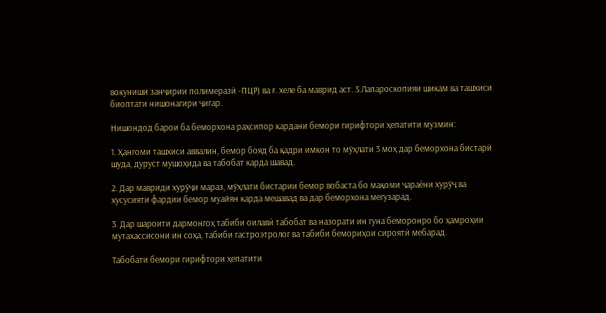вокуниши занҷирии полимеразӣ -ПЦР) ва ғ. хеле ба маврид аст. 5.Лапароскопияи шикам ва ташхиси биоптати нишонагири ҷигар.

Нишондод барои ба беморхона раҳсипор кардани бемори гирифтори ҳепатити музмин:

1. Ҳангоми ташхиси аввалин, бемор бояд ба қадри имкон то мўҳлати 3 моҳ дар беморхона бистарӣ шуда, дуруст мушоҳида ва табобат карда шавад.

2. Дар мавриди хурўҷи мараз, мўҳлати бистарии бемор вобаста бо мақоми ҷараёни хурўҷ ва хусусияти фардии бемор муайян карда мешавад ва дар беморхона мегузарад.

3. Дар шароити дармонгоҳ табиби оилавӣ табобат ва назорати ин гуна беморонро бо ҳамроҳии мутахассисони ин соҳа, табиби гастроэтролог ва табиби бемориҳои сироятӣ мебарад.

Табобати бемори гирифтори ҳепатити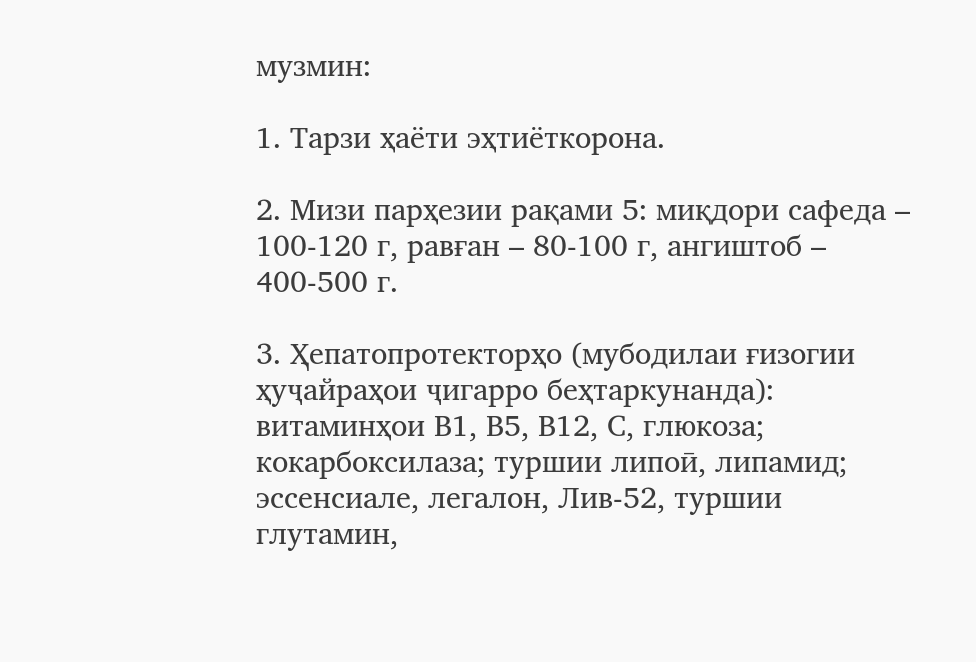музмин:

1. Тарзи ҳаёти эҳтиёткорона.

2. Мизи парҳезии рақами 5: миқдори сафеда – 100-120 г, равған – 80-100 г, ангиштоб – 400-500 г.

3. Ҳепатопротекторҳо (мубодилаи ғизогии ҳуҷайраҳои ҷигарро беҳтаркунанда): витаминҳои В1, В5, В12, С, глюкоза; кокарбоксилаза; туршии липоӣ, липамид; эссенсиале, легалон, Лив-52, туршии глутамин,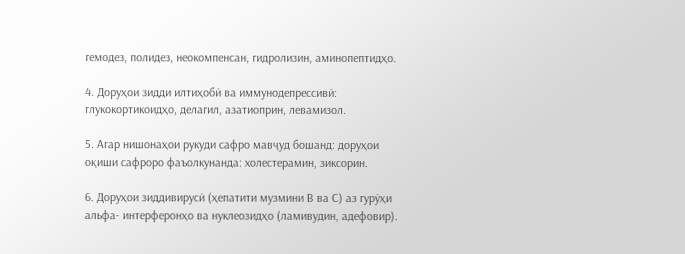гемодез, полидез, неокомпенсан, гидролизин, аминопептидҳо.

4. Доруҳои зидди илтиҳобӣ ва иммунодепрессивӣ: глукокортикоидҳо, делагил, азатиоприн, левамизол.

5. Агар нишонаҳои рукуди сафро мавҷуд бошанд: доруҳои оқиши сафроро фаъолкунанда: холестерамин, зиксорин.

6. Доруҳои зиддивирусӣ (ҳепатити музмини В ва С) аз гурӯҳи альфа- интерферонҳо ва нуклеозидҳо (ламивудин, адефовир).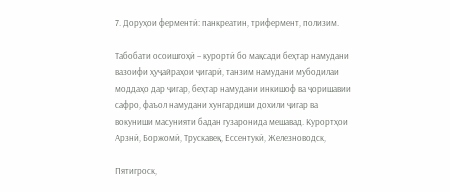7. Доруҳои ферментӣ: панкреатин, трифермент, полизим.

Табобати осоишгоҳӣ – курортӣ бо мақсади беҳтар намудани вазоифи ҳуҷайраҳои ҷигарӣ, танзим намудани мубодилаи моддаҳо дар ҷигар, беҳтар намудани инкишоф ва ҷоришавии сафро, фаъол намудани хунгардиши дохили ҷигар ва вокуниши масунияти бадан гузаронида мешавад. Курортҳои Арзнӣ, Боржомӣ, Трускавеқ, Ессентукӣ, Железноводск,

Пятигроск,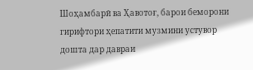Шоҳамбарӣ ва Ҳавотоғ, барои беморони гирифтори ҳепатити музмини устувор дошта дар давраи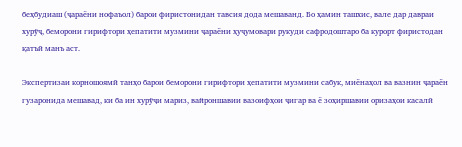беҳбудиаш (ҷараёни нофаъол) барои фиристонидан тавсия дода мешаванд. Бо ҳамин ташхис, вале дар давраи хурўҷ, беморони гирифтори ҳепатити музмини ҷараёни ҳуҷумовари рукуди сафродоштаро ба курорт фиристодан қатъӣ манъ аст.

Экспертизаи корношоямӣ танҳо барои беморони гирифтори ҳепатити музмини сабук, миёнаҳол ва вазнин ҷараён гузаронида мешавад, ки ба ин хурўҷи мариз, вайроншавии вазоифҳои ҷигар ва ё зоҳиршавии оризаҳои касалӣ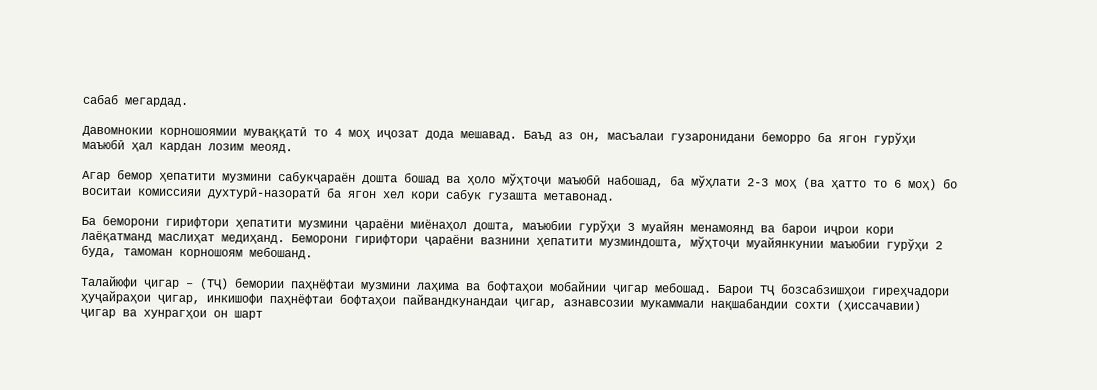сабаб мегардад.

Давомнокии корношоямии муваққатӣ то 4 моҳ иҷозат дода мешавад. Баъд аз он, масъалаи гузаронидани беморро ба ягон гурўҳи маъюбӣ ҳал кардан лозим меояд.

Агар бемор ҳепатити музмини сабукҷараён дошта бошад ва ҳоло мўҳтоҷи маъюбӣ набошад, ба мўҳлати 2-3 моҳ (ва ҳатто то 6 моҳ) бо воситаи комиссияи духтурӣ-назоратӣ ба ягон хел кори сабук гузашта метавонад.

Ба беморони гирифтори ҳепатити музмини ҷараёни миёнаҳол дошта, маъюбии гурўҳи 3 муайян менамоянд ва барои иҷрои кори лаёқатманд маслиҳат медиҳанд. Беморони гирифтори ҷараёни вазнини ҳепатити музминдошта, мўҳтоҷи муайянкунии маъюбии гурўҳи 2 буда, тамоман корношоям мебошанд.

Талайюфи ҷигар – (ТҶ) бемории паҳнёфтаи музмини лаҳима ва бофтаҳои мобайнии ҷигар мебошад. Барои ТҶ бозсабзишҳои гиреҳчадори ҳуҷайраҳои ҷигар, инкишофи паҳнёфтаи бофтаҳои пайвандкунандаи ҷигар, азнавсозии мукаммали нақшабандии сохти (ҳиссачавии) ҷигар ва хунрагҳои он шарт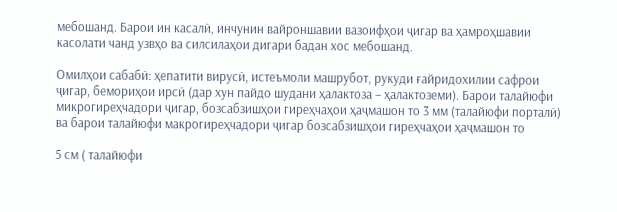мебошанд. Барои ин касалӣ, инчунин вайроншавии вазоифҳои ҷигар ва ҳамроҳшавии касолати чанд узвҳо ва силсилаҳои дигари бадан хос мебошанд.

Омилҳои сабабӣ: ҳепатити вирусӣ, истеъмоли машрубот, рукуди ғайридохилии сафрои ҷигар, бемориҳои ирсӣ (дар хун пайдо шудани ҳалактоза – ҳалактоземи). Барои талайюфи микрогиреҳчадори ҷигар, бозсабзишҳои гиреҳчаҳои ҳаҷмашон то 3 мм (талайюфи порталӣ) ва барои талайюфи макрогиреҳчадори ҷигар бозсабзишҳои гиреҳчаҳои ҳаҷмашон то

5 см ( талайюфи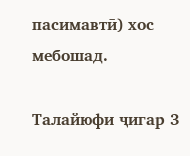пасимавтӣ) хос мебошад.

Талайюфи ҷигар 3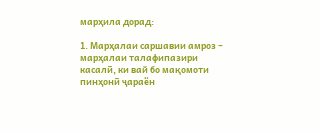марҳила дорад:

1. Марҳалаи саршавии амроз – марҳалаи талафипазири касалӣ, ки вай бо мақомоти пинҳонӣ ҷараён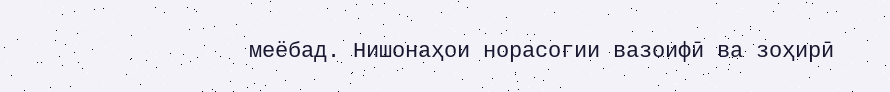меёбад. Нишонаҳои норасогии вазоифӣ ва зоҳирӣ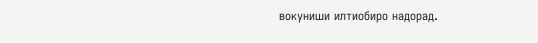вокуниши илтиобиро надорад.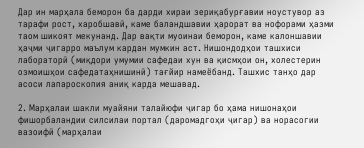Дар ин марҳала беморон ба дарди хираи зериқабурғавии ноустувор аз тарафи рост, харобшавӣ, каме баландшавии ҳарорат ва нофорами ҳазми таом шикоят мекунанд. Дар вақти муоинаи беморон, каме калоншавии ҳаҷми ҷигарро маълум кардан мумкин аст. Нишондодҳои ташхиси лабораторӣ (миқдори умумии сафедаи хун ва қисмҳои он, холестерин озмоишҳои сафедатаҳнишинӣ) тағйир намеёбанд. Ташхис танҳо дар асоси лапароскопия аниқ карда мешавад.

2. Марҳалаи шакли муайяни талайюфи ҷигар бо ҳама нишонаҳои фишорбаландии силсилаи портал (даромадгоҳи ҷигар) ва норасогии вазоифӣ (марҳалаи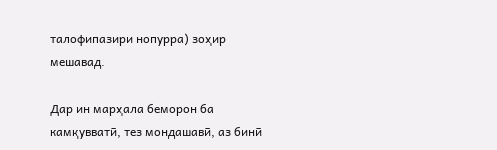талофипазири нопурра) зоҳир мешавад.

Дар ин марҳала беморон ба камқувватӣ, тез мондашавӣ, аз бинӣ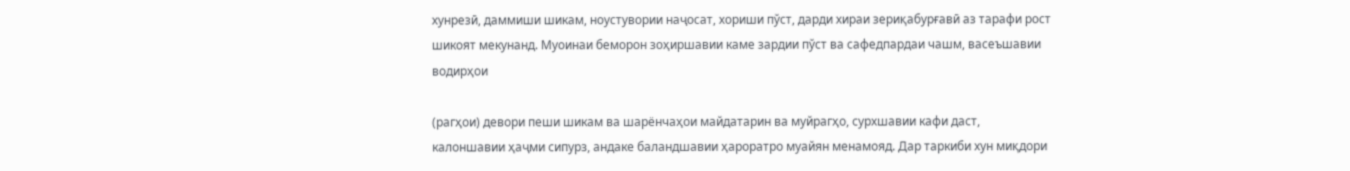хунрезӣ, даммиши шикам, ноустувории наҷосат, хориши пўст, дарди хираи зериқабурғавӣ аз тарафи рост шикоят мекунанд. Муоинаи беморон зоҳиршавии каме зардии пўст ва сафедпардаи чашм, васеъшавии водирҳои

(рагҳои) девори пеши шикам ва шарёнчаҳои майдатарин ва муйрагҳо, сурхшавии кафи даст, калоншавии ҳаҷми сипурз, андаке баландшавии ҳароратро муайян менамояд. Дар таркиби хун миқдори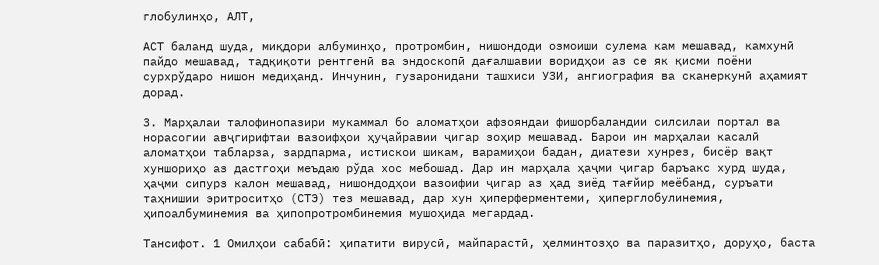глобулинҳо, АЛТ,

АСТ баланд шуда, миқдори албуминҳо, протромбин, нишондоди озмоиши сулема кам мешавад, камхунӣ пайдо мешавад, тадқиқоти рентгенӣ ва эндоскопӣ дағалшавии воридҳои аз се як қисми поёни сурхрўдаро нишон медиҳанд. Инчунин, гузаронидани ташхиси УЗИ, ангиография ва сканеркунӣ аҳамият дорад.

3. Марҳалаи талофинопазири мукаммал бо аломатҳои афзояндаи фишорбаландии силсилаи портал ва норасогии авҷгирифтаи вазоифҳои ҳуҷайравии ҷигар зоҳир мешавад. Барои ин марҳалаи касалӣ аломатҳои табларза, зардпарма, истискои шикам, варамиҳои бадан, диатези хунрез, бисёр вақт хуншориҳо аз дастгоҳи меъдаю рўда хос мебошад. Дар ин марҳала ҳаҷми ҷигар баръакс хурд шуда, ҳаҷми сипурз калон мешавад, нишондодҳои вазоифии ҷигар аз ҳад зиёд тағйир меёбанд, суръати таҳнишии эритроситҳо (СТЭ) тез мешавад, дар хун ҳиперферментеми, ҳиперглобулинемия, ҳипоалбуминемия ва ҳипопротромбинемия мушоҳида мегардад.

Тансифот. 1 Омилҳои сабабӣ: ҳипатити вирусӣ, майпарастӣ, ҳелминтозҳо ва паразитҳо, доруҳо, баста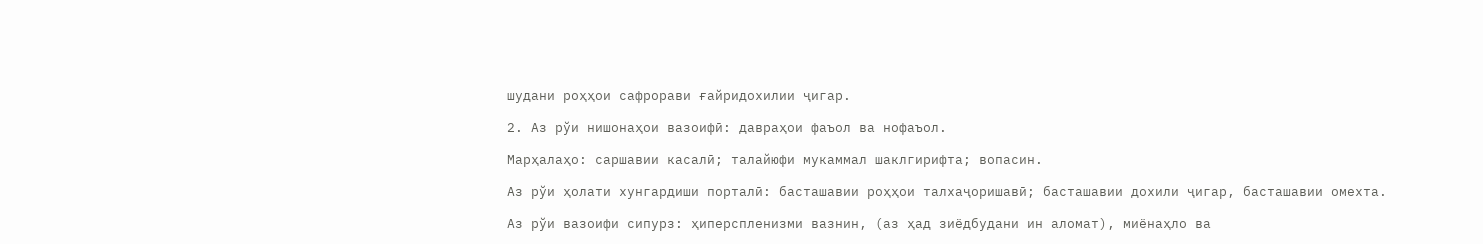шудани роҳҳои сафрорави ғайридохилии ҷигар.

2. Аз рўи нишонаҳои вазоифӣ: давраҳои фаъол ва нофаъол.

Марҳалаҳо: саршавии касалӣ; талайюфи мукаммал шаклгирифта; вопасин.

Аз рўи ҳолати хунгардиши порталӣ: басташавии роҳҳои талхаҷоришавӣ; басташавии дохили ҷигар, басташавии омехта.

Аз рўи вазоифи сипурз: ҳиперспленизми вазнин, (аз ҳад зиёдбудани ин аломат), миёнаҳло ва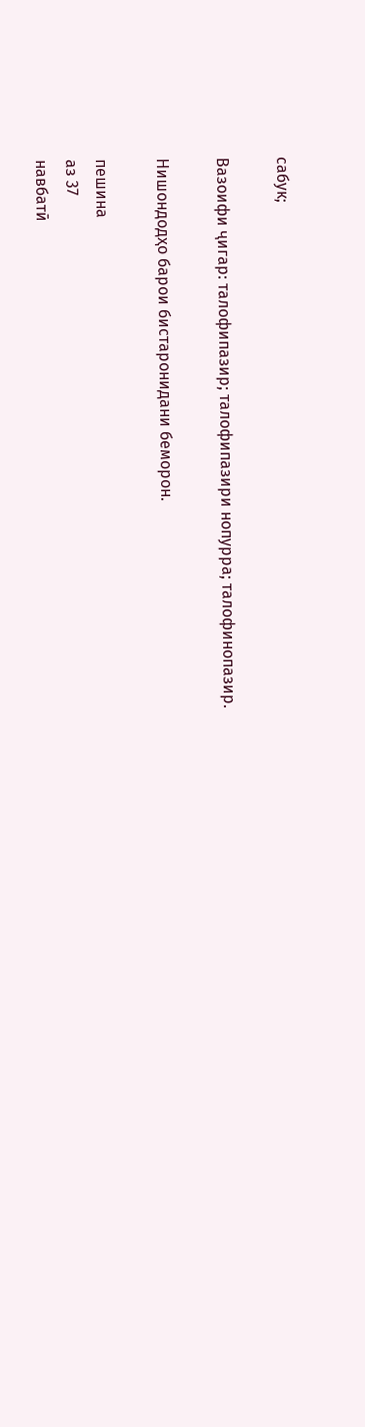сабук;

Вазоифи ҷигар: талофипазир; талофипазири нопурра; талофинопазир.

Нишондодҳо барои бистаронидани беморон.

пешина
аз 37
навбатӣ